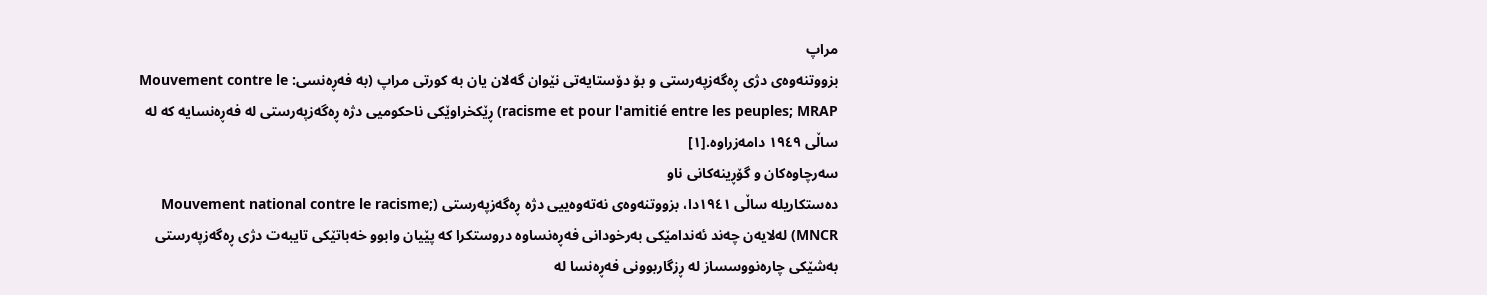مراپ
بزووتنەوەی دژی ڕەگەزپەرستی و بۆ دۆستایەتی نێوان گەلان یان بە کورتی مراپ (بە فەڕەنسی: Mouvement contre le racisme et pour l'amitié entre les peuples; MRAP) ڕێکخراوێکی ناحکومیی دژە ڕەگەزپەرستی لە فەڕەنسایە کە لە ساڵی ١٩٤٩ دامەزراوە.[١]
سەرچاوەکان و گۆڕینەکانی ناو
دەستکاریلە ساڵی ١٩٤١دا، بزووتنەوەی نەتەوەییی دژە ڕەگەزپەرستی (Mouvement national contre le racisme; MNCR) لەلایەن چەند ئەندامێکی بەرخودانی فەڕەنساوە دروستکرا کە پێیان وابوو خەباتێکی تایبەت دژی ڕەگەزپەرستی بەشێکی چارەنووسساز لە ڕزگاربوونی فەڕەنسا لە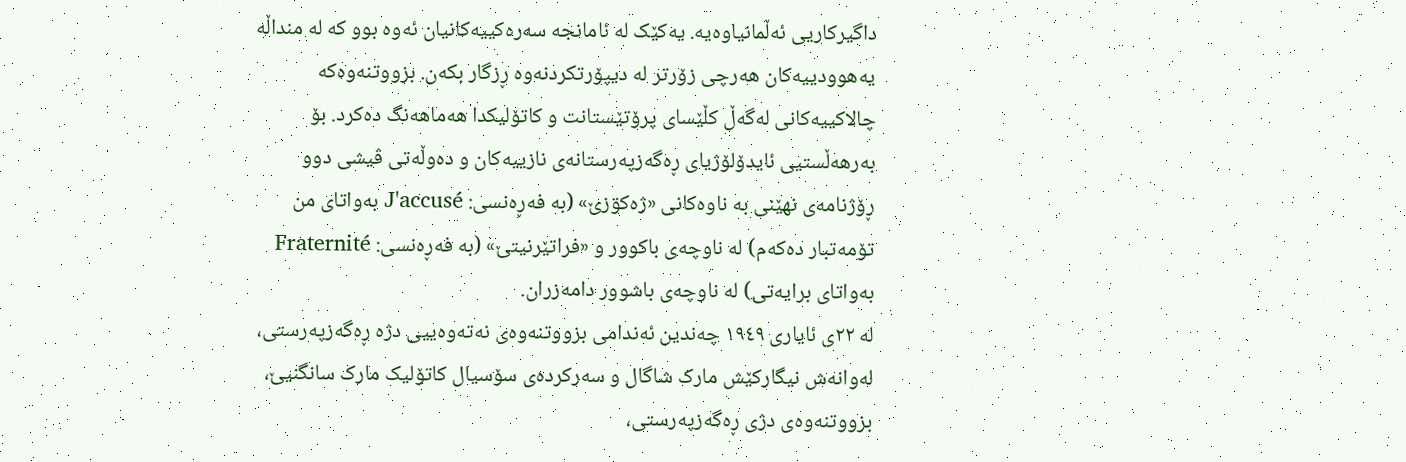داگیرکاریی ئەڵمانیاوەیە. یەکێک لە ئامانجە سەرەکییەکانیان ئەوە بوو کە لە منداڵە یەھوودییەکان ھەرچی زۆرتر لە دیپۆرتکردنەوە ڕزگار بکەن. بزووتنەوەکە چالاکییەکانی لەگەڵ کڵێسای پرۆتێستانت و کاتۆلیکدا ھەماھەنگ دەکرد. بۆ بەرھەڵستیی ئایدۆلۆژیای ڕەگەزپەرستانەی نازییەکان و دەوڵەتی ڤیشی دوو ڕۆژنامەی نھێنی بە ناوەکانی «ژەکۊزێ» (بە فەڕەنسی: J'accusé بەواتای من تۆمەتبار دەکەم) لە ناوچەی باکوور و «فراتێرنیتێ» (بە فەڕەنسی: Fraternité بەواتای برایەتی) لە ناوچەی باشوور دامەزران.
لە ٢٢ی ئایاری ١٩٤٩ چەندین ئەندامی بزووتنەوەی نەتەوەییی دژە ڕەگەزپەرستی، لەوانەش نیگارکێش مارک شاگال و سەرکردەی سۆسیال کاتۆلیک مارک سانگنیێ، بزووتنەوەی دژی ڕەگەزپەرستی،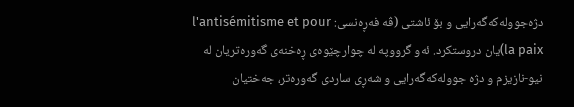دژەجوولەکەگەرایی و بۆ ئاشتی (ڤە فەڕەنسی: l'antisémitisme et pour la paix)یان دروستکرد. ئەو گرووپە لە چوارچێوەی ڕەخنەی گەورەتریان لە نیو-نازیزم و دژە جوولەکەگەرایی و شەڕی ساردی گەورەتر، جەختیان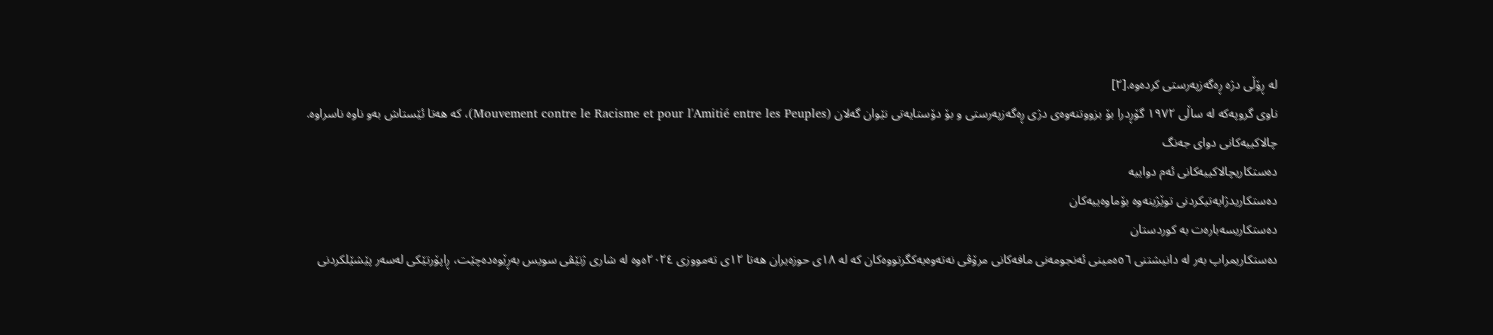لە ڕۆڵی دژە ڕەگەزپەرستی کردەوە.[٢]
ناوی گروپەکە لە ساڵی ١٩٧٢ گۆڕدرا بۆ بزووتنەوەی دژی ڕەگەزپەرستی و بۆ دۆستایەتی نێوان گەلان (Mouvement contre le Racisme et pour l'Amitié entre les Peuples)، کە ھەتا ئێستاش بەو ناوە ناسراوە.
چالاکییەکانی دوای جەنگ
دەستکاریچالاکییەکانی ئەم دواییە
دەستکاریدژایەتیکردنی توێژینەوە بۆماوەییەکان
دەستکاریسەبارەت بە کوردستان
دەستکاریمراپ بەر لە دانیشتنی ٥٦ەمینی ئەنجومەنی مافەکانی مرۆڤی نەتەوەیەکگرتووەکان کە لە ١٨ی حوزەیران ھەتا ١٢ی تەمووزی ٢٠٢٤ەوە لە شاری ژنێڤی سویس بەڕێوەدەچێت، ڕاپۆرتێکی لەسەر پێشێلکردنی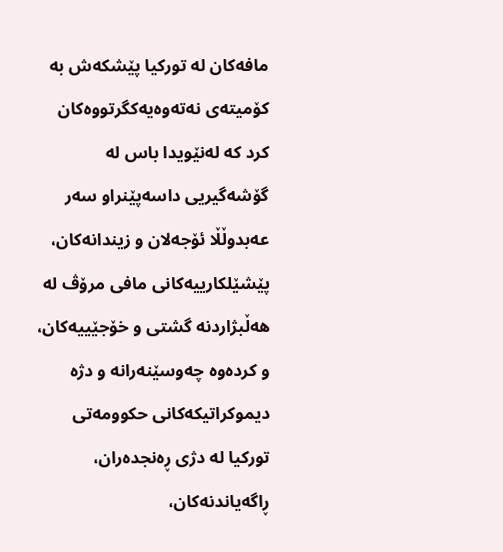مافەکان لە تورکیا پێشکەش بە کۆمیتەی نەتەوەیەکگرتووەکان کرد کە لەنێویدا باس لە گۆشەگیریی داسەپێنراو سەر عەبدوڵڵا ئۆجەلان و زیندانەکان، پێشێلکارییەکانی مافی مرۆڤ لە ھەڵبژاردنە گشتی و خۆجێییەکان، و کردەوە چەوسێنەرانە و دژە دیموکراتیکەکانی حکوومەتی تورکیا لە دژی ڕەنجدەران، ڕاگەیاندنەکان،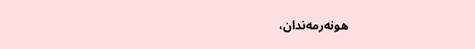ھونەرمەندان،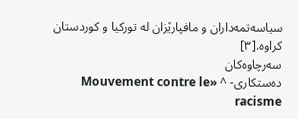سیاسەتمەداران و مافپارێزان لە تورکیا و کوردستان کراوە.[٣]
سەرچاوەکان
دەستکاری- ^ «Mouvement contre le racisme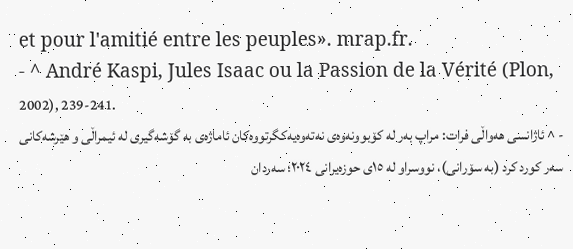et pour l'amitié entre les peuples». mrap.fr.
- ^ André Kaspi, Jules Isaac ou la Passion de la Vérité (Plon, 2002), 239-241.
- ^ ئاژانسی ھەواڵی فرات: مراپ بەر لە کۆبوونەوەی نەتەوەیەکگرتووەکان ئاماژەی بە گۆشەگیری لە ئیمراڵی و ھێرشەکانی سەر کورد کرد (بە سۆرانی)، نووسراو لە ١٥ی حوزەیرانی ٢٠٢٤؛ سەردان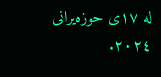لە ١٧ی حوزەیرانی ٢٠٢٤.